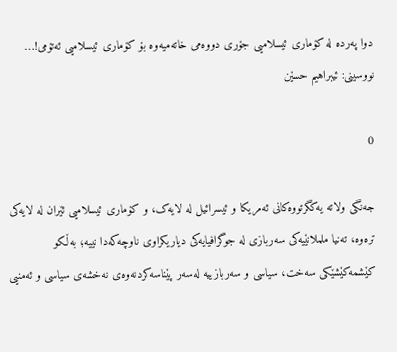دوا پەردە لە کۆماری ئیسلامیی جۆری دووەمی خاتەمیەوە بۆ کۆماری ئیسلامیی ئەتۆمی!… نووسینی: ئیبراهیم حسێن

0

جەنگی ولاتە یەکگرتووەکانی ئەمریکا و ئیسرائیل لە لایەک، و کۆماری ئیسلامیی ئێران لە لایەکی ترەوە، تەنیا ململانێیەکی سەربازی لە جوگرافیایەکی دیاریکراوی ناوچەکەدا نییە؛ بەڵکو کێشمەکێشێکی سەخت، سیاسی و سەربازییە لەسەر پێناسەکردنەوەی نەخشەی سیاسی و ئەمنیی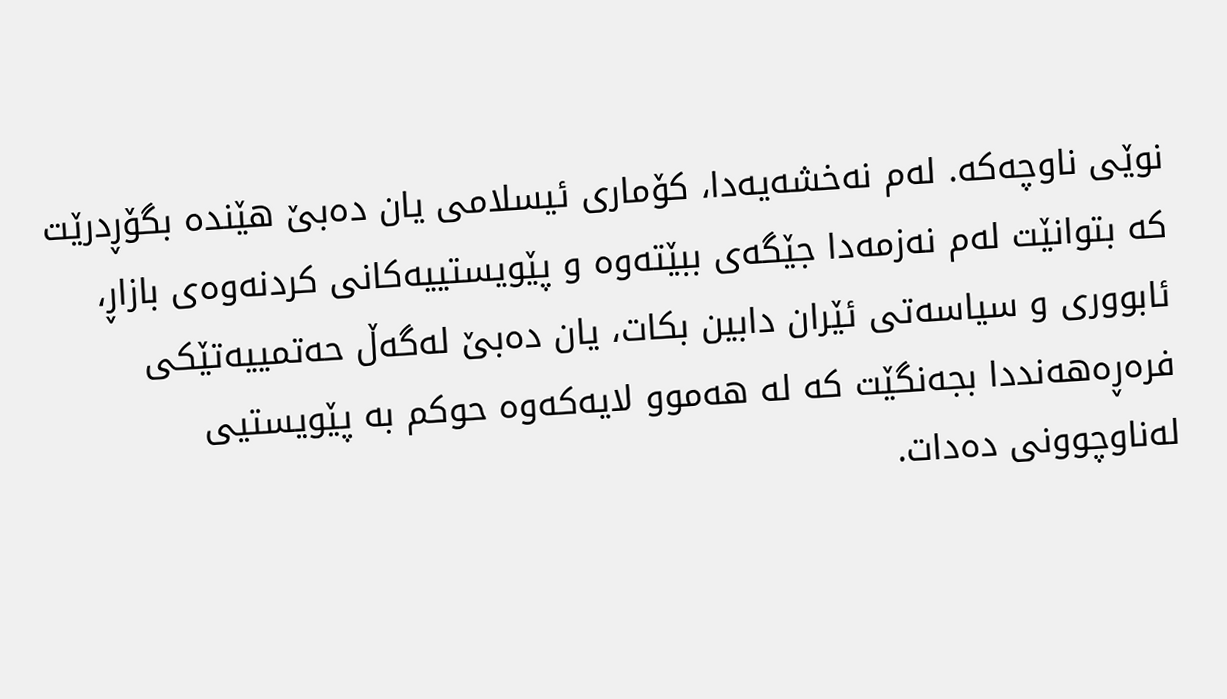نوێی ناوچەکە. لەم نەخشەیەدا، کۆماری ئیسلامی یان دەبێ هێندە بگۆڕدرێت کە بتوانێت لەم نەزمەدا جێگەی ببێتەوە و پێویستییەکانی کردنەوەی بازاڕ، ئابووری و سیاسەتی ئێران دابین بکات، یان دەبێ لەگەڵ حەتمییەتێکی فرەڕەهەنددا بجەنگێت کە لە هەموو لایەکەوە حوکم بە پێویستیی لەناوچوونی دەدات.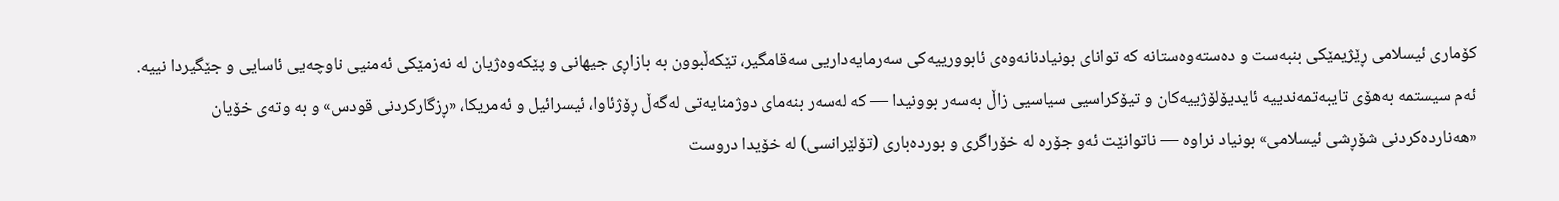کۆماری ئیسلامی ڕێژیمێکی بنبەست و دەستەوەستانە کە توانای بونیادنانەوەی ئابوورییەکی سەرمایەداریی سەقامگیر، تێکەڵبوون بە بازاڕی جیهانی و پێکەوەژیان لە نەزمێکی ئەمنیی ناوچەیی ئاسایی و جێگیردا نییە. ئەم سیستمە بەهۆی تایبەتمەندییە ئایدیۆلۆژییەکان و تیۆکراسیی سیاسیی زاڵ بەسەر بوونیدا — کە لەسەر بنەمای دوژمنایەتی لەگەڵ ڕۆژئاوا، ئیسرائیل و ئەمریکا، «ڕزگارکردنی قودس» و بە وتەی خۆیان «هەناردەکردنی شۆڕشی ئیسلامی» بونیاد نراوە — ناتوانێت ئەو جۆرە لە خۆراگری و بوردەباری (تۆلێرانسی) لە خۆیدا دروست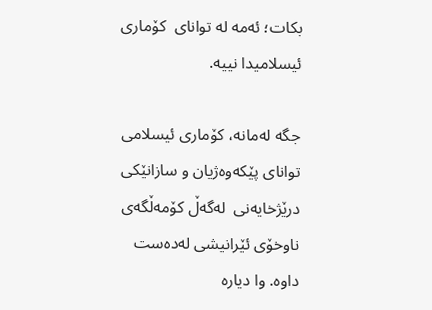بکات؛ ئەمە لە توانای  کۆماری ئیسلامیدا نییە.

جگە لەمانە، کۆماری ئیسلامی توانای پێکەوەژیان و سازانێکی درێژخایەنی  لەگەڵ کۆمەڵگەی ناوخۆی ئێرانیشی لەدەست داوە. وا دیارە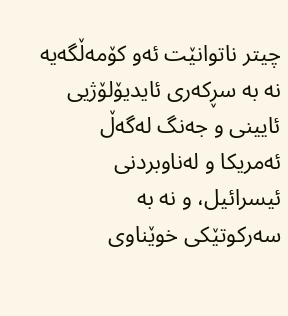چیتر ناتوانێت ئەو کۆمەڵگەیە نە بە سڕکەری ئایدیۆلۆژیی ئایینی و جەنگ لەگەڵ ئەمریکا و لەناوبردنی ئیسرائیل، و نە بە سەرکوتێکی خوێناوی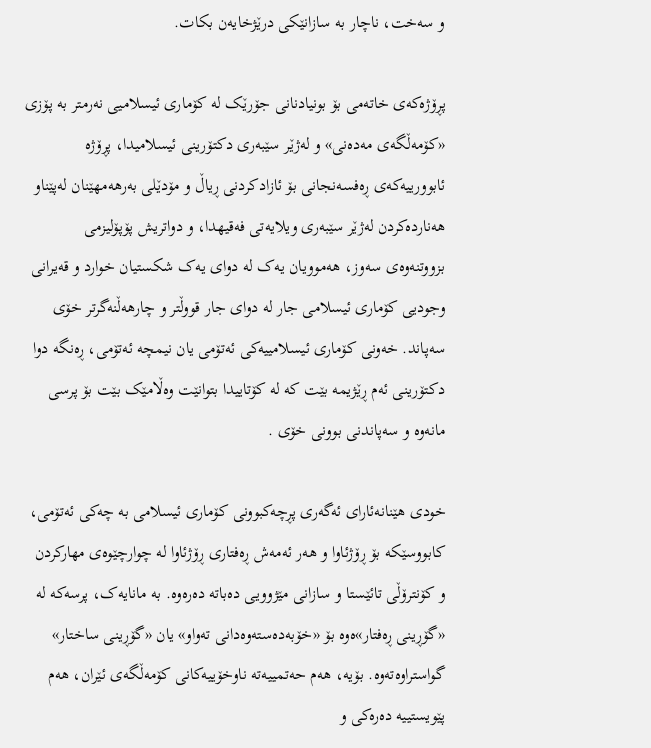و سەخت، ناچار بە سازانێکی درێژخایەن بکات.

پڕۆژەکەی خاتەمی بۆ بونیادنانی جۆرێک لە کۆماری ئیسلامیی نەرمتر بە پۆزی «کۆمەڵگەی مەدەنی» و لەژێر سێبەری دکتۆرینی ئیسلامیدا، پڕۆژە ئابوورییەکەی ڕەفسەنجانی بۆ ئازادکردنی ڕیاڵ و مۆدێلی بەرهەمهێنان لەپێناو هەناردەکردن لەژێر سێبەری ویلایەتی فەقیهدا، و دواتریش پۆپۆلیزمی بزووتنەوەی سەوز، هەموویان یەک لە دوای یەک شکستیان خوارد و قەیرانی وجودیی کۆماری ئیسلامی جار لە دوای جار قووڵتر و چارهەڵنەگرتر خۆی سەپاند. خەونی کۆماری ئیسلامییەکی ئەتۆمی یان نیمچە ئەتۆمی، ڕەنگە دوا دکتۆرینی ئەم ڕێژیمە بێت کە لە کۆتاییدا بتوانێت وەڵامێک بێت بۆ پرسی مانەوە و سەپاندنی بوونی خۆی .

خودی هێنانەئارای ئەگەری پڕچەکبوونی کۆماری ئیسلامی بە چەکی ئەتۆمی، کابووسێکە بۆ ڕۆژئاوا و هەر ئەمەش ڕەفتاری ڕۆژئاوا لە چوارچێوەی مهارکردن و کۆنترۆڵی تائێستا و سازانی مێژوویی دەباتە دەرەوە. بە مانایەک، پرسەکە لە «گۆڕینی ڕەفتار»ەوە بۆ «خۆبەدەستەوەدانی تەواو» یان «گۆڕینی ساختار» گواستراوەتەوە. بۆیە، هەم حەتمییەتە ناوخۆییەکانی کۆمەڵگەی ئێران، هەم پێویستییە دەرەکی و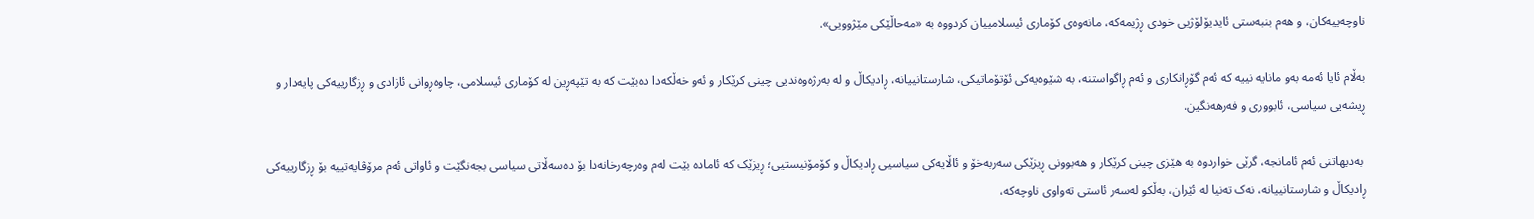ناوچەییەکان، و هەم بنبەستی ئایدیۆلۆژیی خودی ڕژیمەکە، مانەوەی کۆماری ئیسلامییان کردووە بە «مەحاڵێکی مێژوویی».

بەڵام ئایا ئەمە بەو مانایە نییە کە ئەم گۆڕانکاری و ئەم ڕاگواستنە، بە شێوەیەکی ئۆتۆماتیکی، شارستانییانە، ڕادیکاڵ و لە بەرژەوەندیی چینی کرێکار و ئەو خەڵکەدا دەبێت کە بە تێپەڕین لە کۆماری ئیسلامی، چاوەڕوانی ئازادی و ڕزگارییەکی پایەدار و ڕیشەیی سیاسی، ئابووری و فەرهەنگین.

 بەدیهاتنی ئەم ئامانجە، گرێی خواردوە بە هێزی چینی کرێکار و هەبوونی ڕیزێکی سەربەخۆ و ئاڵایەکی سیاسیی ڕادیکاڵ و کۆمۆنیستیی؛ ڕیزێک کە ئامادە بێت لەم وەرچەرخانەدا بۆ دەسەڵاتی سیاسی بجەنگێت و ئاواتی ئەم مرۆڤایەتییە بۆ ڕزگارییەکی ڕادیکاڵ و شارستانییانە، نەک تەنیا لە ئێران، بەڵکو لەسەر ئاستی تەواوی ناوچەکە،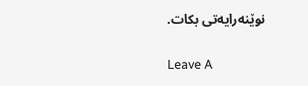نوێنەرایەتی بکات.

Leave A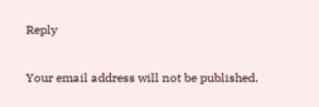Reply

Your email address will not be published.